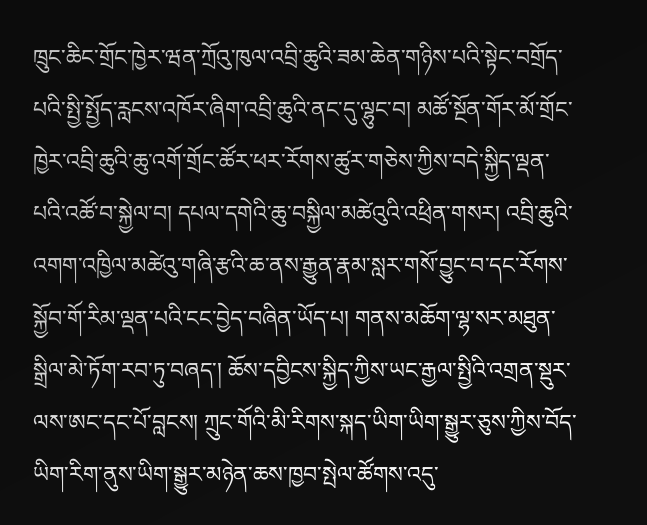ཁྲུང་ཆིང་གྲོང་ཁྱེར་ཝན་ཀྲོའུ་ཁུལ་འབྲི་ཆུའི་ཟམ་ཆེན་གཉིས་པའི་སྟེང་བགྲོད་པའི་སྤྱི་སྤྱོད་རླངས་འཁོར་ཞིག་འབྲི་ཆུའི་ནང་དུ་ལྷུང་བ། མཚོ་སྔོན་གོར་མོ་གྲོང་ཁྱེར་འབྲི་ཆུའི་ཆུ་འགོ་གྲོང་ཚོར་ཕར་རོགས་ཚུར་གཅེས་ཀྱིས་བདེ་སྐྱིད་ལྡན་པའི་འཚོ་བ་སྐྱེལ་བ། དཔལ་དགེའི་ཆུ་བསྐྱིལ་མཚེའུའི་འཕྲིན་གསར། འབྲི་ཆུའི་འགག་འཁྱིལ་མཚེའུ་གཞི་རྩའི་ཆ་ནས་རྒྱུན་རྣམ་སླར་གསོ་བྱུང་བ་དང་རོགས་སྐྱོབ་གོ་རིམ་ལྡན་པའི་ངང་བྱེད་བཞིན་ཡོད་པ། གནས་མཆོག་ལྷ་སར་མཐུན་སྒྲིལ་མེ་ཏོག་རབ་ཏུ་བཞད་། ཆོས་དབྱིངས་སྐྱིད་ཀྱིས་ཡང་རྒྱལ་སྤྱིའི་འགྲན་སྡུར་ལས་ཨང་དང་པོ་བླངས། ཀྲུང་གོའི་མི་རིགས་སྐད་ཡིག་ཡིག་སྒྱུར་ཅུས་ཀྱིས་བོད་ཡིག་རིག་ནུས་ཡིག་སྒྱུར་མཉེན་ཆས་ཁྱབ་སྤེལ་ཚོགས་འདུ་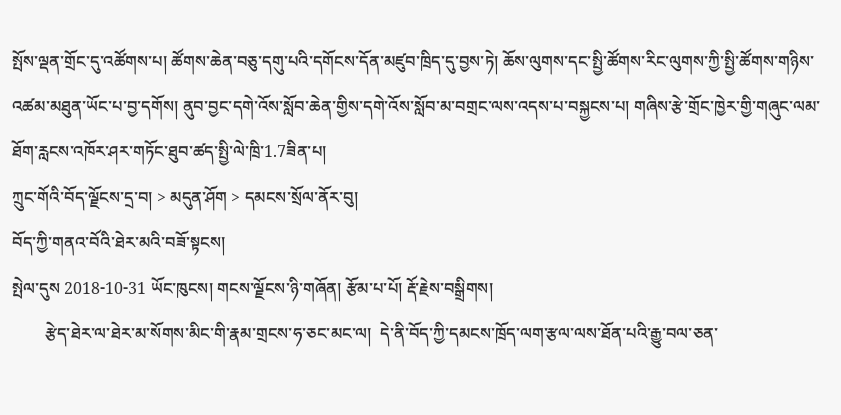སྤོས་ལྡན་གྲོང་དུ་འཚོགས་པ། ཚོགས་ཆེན་བཅུ་དགུ་པའི་དགོངས་དོན་མཛུབ་ཁྲིད་དུ་བྱས་ཏེ། ཆོས་ལུགས་དང་སྤྱི་ཚོགས་རིང་ལུགས་ཀྱི་སྤྱི་ཚོགས་གཉིས་འཚམ་མཐུན་ཡོང་པ་བྱ་དགོས། ནུབ་བྱང་དགེ་འོས་སློབ་ཆེན་གྱིས་དགེ་འོས་སློབ་མ་བགྲང་ལས་འདས་པ་བསྐྱངས་པ། གཞིས་རྩེ་གྲོང་ཁྱེར་གྱི་གཞུང་ལམ་ཐོག་རླངས་འཁོར་ཤར་གཏོང་ཐུབ་ཚད་སྤྱི་ལེ་ཁྲི་1.7ཟིན་པ།
ཀྲུང་གོའི་བོད་ལྗོངས་དྲ་བ། > མདུན་ཤོག > དམངས་སྲོལ་ནོར་བུ།
བོད་ཀྱི་གནའ་བོའི་ཐེར་མའི་བཟོ་སྟངས།
སྤེལ་དུས 2018-10-31 ཡོང་ཁུངས། གངས་ལྗོངས་ཉི་གཞོན། རྩོམ་པ་པོ། རྡོ་རྗེས་བསྒྲིགས།
        རྩེད་ཐེར་ལ་ཐེར་མ་སོགས་མིང་གི་རྣམ་གྲངས་ཧ་ཅང་མང་ལ།  དེ་ནི་བོད་ཀྱི་དམངས་ཁྲོད་ལག་རྩལ་ལས་ཐོན་པའི་རྒྱུ་བལ་ཅན་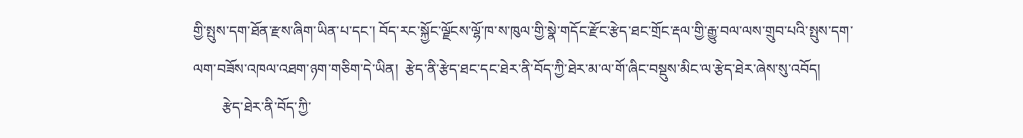གྱི་སྤུས་དག་ཐོན་རྫས་ཞིག་ཡིན་པ་དང་། བོད་རང་སྐྱོང་ལྗོངས་ལྷོ་ཁ་ས་ཁུལ་གྱི་སྣེ་གདོང་རྫོང་རྩེད་ཐང་གྲོང་རྡལ་གྱི་རྒྱུ་བལ་ལས་གྲུབ་པའི་སྤུས་དག་ལག་བཟོས་འཁལ་འཐག་ཉག་གཅིག་དེ་ཡིན།  རྩེད་ནི་རྩེད་ཐང་དང་ཐེར་ནི་བོད་ཀྱི་ཐེར་མ་ལ་གོ་ཞིང་བསྡུས་མིང་ལ་རྩེད་ཐེར་ཞེས་སུ་འབོད།
        རྩེད་ཐེར་ནི་བོད་ཀྱི་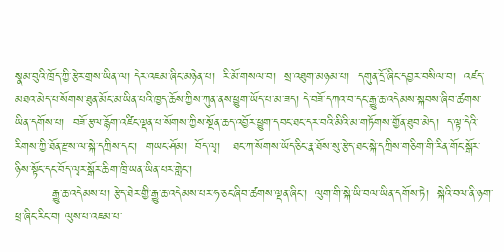སྣམ་བུའི་ཁྲོད་ཀྱི་རྩེར་གྲས་ཡིན་ལ། དེར་འཇམ་ཞིང་མཉེན་པ།  རི་མོ་གསལ་བ།  སྲ་འཐུག་མཉམ་པ།  དགུན་དྲོ་ཞིང་དབྱར་བསིལ་བ།  འཛད་མཐའ་མེད་པ་སོགས་ཐུན་མོང་མ་ཡིན་པའི་ཁྱད་ཆོས་ཀྱིས་ཀུན་ནས་ཕྱུག་ཡོད་པ་མ་ཟད། དེ་བཟོ་དཀའ་བ་དང་རྒྱུ་ཆ་འདེམས་སྐབས་ཞིབ་ཚགས་ཡིན་དགོས་པ།  བཟོ་རྩལ་རྙོག་འཛིང་ལྡན་པ་སོགས་ཀྱིས་སྔོན་ཆད་འབྱོར་ཕྱུག་དབང་ཐང་དར་བའི་མིའི་མ་གཏོགས་གྱོན་ཐུབ་མེད།  ད་ལྟ་དེའི་རིགས་ཀྱི་ཐོན་རྫས་ལ་སྐེ་དཀྲིས་དང་།  གཡང་ཤོམ།  བོད་ལྭ།   ཐང་ཀ་སོགས་ཡོད་ཅིང་རྣ་ཐོས་སུ་རྩེད་ཐང་སྐེ་དཀྲིས་གཅིག་གི་རིན་གོང་སྒོར་ཉིས་སྟོང་དང་བོད་ལྭར་སྒོར་ཆིག་ཁྲི་ཡན་ཡིན་པར་གླེང་།
         རྒྱུ་ཆ་འདེམས་པ། རྩེད་ཐེར་གྱི་རྒྱུ་ཆ་འདེམས་པར་ཧ་ཅང་ཞིབ་ཚགས་ལྡན་ཞིང་།  ལུག་གི་སྐེ་ཡི་བལ་ཡིན་དགོས་ཏེ།  སྐེའི་བལ་ནི་ཉག་ཕྲ་ཞིང་རིང་བ། ལུས་པ་འཇམ་པ་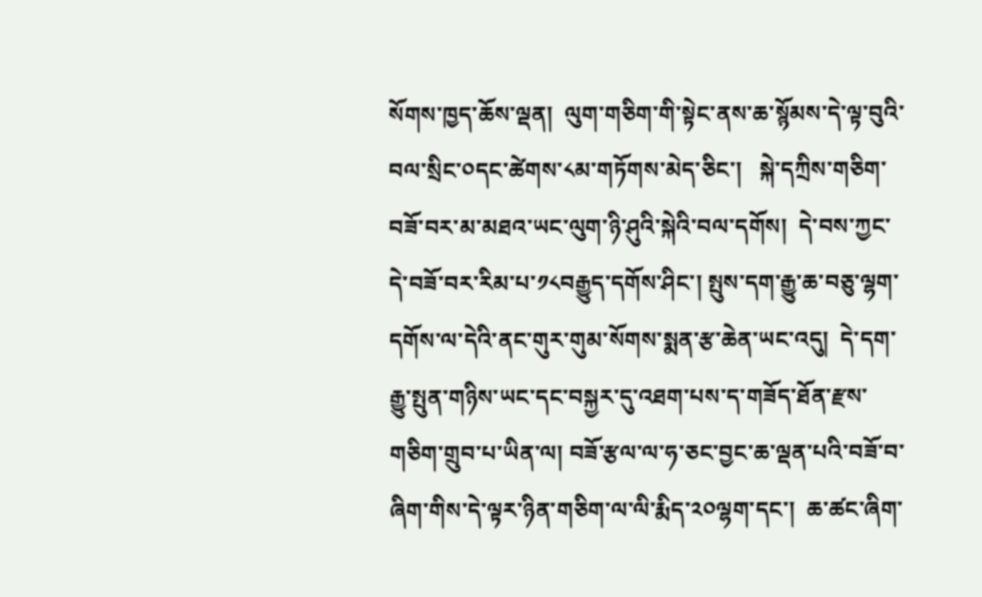སོགས་ཁྱད་ཆོས་ལྡན།  ལུག་གཅིག་གི་སྟེང་ནས་ཆ་སྙོམས་དེ་ལྟ་བུའི་བལ་སྲིང་༠དང་ཚེགས་༨མ་གཏོགས་མེད་ཅིང་།   སྐེ་དཀྲིས་གཅིག་བཟོ་བར་མ་མཐའ་ཡང་ལུག་ཉི་ཤུའི་སྐེའི་བལ་དགོས།  དེ་བས་ཀྱང་དེ་བཟོ་བར་རིམ་པ་༡༨བརྒྱུད་དགོས་ཤིང་། སྤུས་དག་རྒྱུ་ཆ་བཅུ་ལྷག་དགོས་ལ་དེའི་ནང་གུར་གུམ་སོགས་སྨན་རྩ་ཆེན་ཡང་འདུ།  དེ་དག་རྒྱུ་སྤུན་གཉིས་ཡང་དང་བསྐྱར་དུ་འཐག་པས་ད་གཟོད་ཐོན་རྫས་གཅིག་གྲུབ་པ་ཡིན་ལ། བཟོ་རྩལ་ལ་ཧ་ཅང་བྱང་ཆ་ལྡན་པའི་བཟོ་བ་ཞིག་གིས་དེ་ལྟར་ཉིན་གཅིག་ལ་ལི་རྨིད་༢༠ལྷག་དང་།  ཆ་ཚང་ཞིག་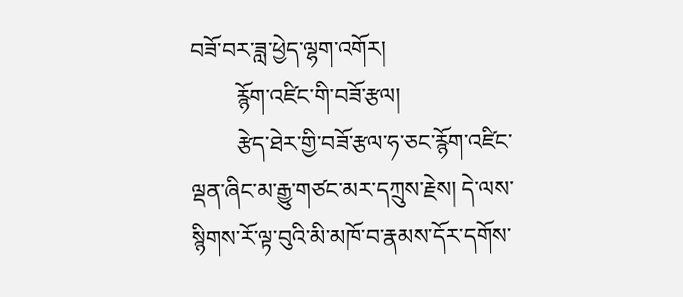བཟོ་བར་ཟླ་ཕྱེད་ལྷག་འགོར།
        རྙོག་འཛིང་གི་བཟོ་རྩལ།
        རྩེད་ཐེར་གྱི་བཟོ་རྩལ་ཧ་ཅང་རྙོག་འཛིང་ལྡན་ཞིང་མ་རྒྱུ་གཙང་མར་དཀྲུས་རྗེས། དེ་ལས་སྙིགས་རོ་ལྟ་བུའི་མི་མཁོ་བ་རྣམས་དོར་དགོས་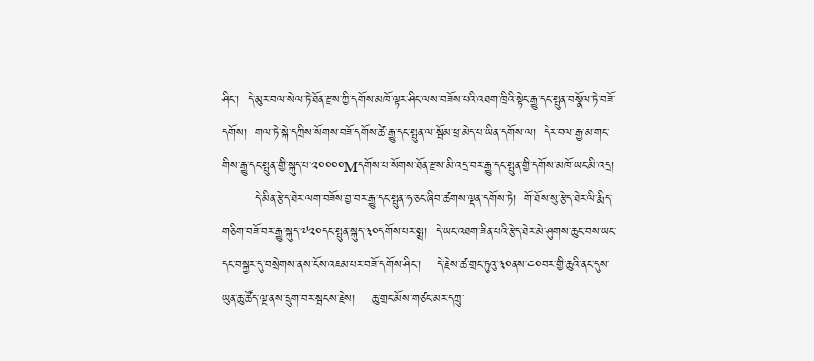ཤིང་།  དེ་མུར་བལ་སེལ་ཏེ་ཐོན་རྫས་ཀྱི་དགོས་མཁོ་ལྟར་ཤིང་ལས་བཟོས་པའི་འཐག་ཁྲིའི་སྟེང་རྒྱུ་དང་སྤུན་བསྣོལ་ཏེ་བཟོ་དགོས།  གལ་ཏེ་སྐེ་དཀྲིས་སོགས་བཟོ་དགོས་ཚེ་རྒྱུ་དང་སྤུན་ལ་སྦོམ་ཕྲ་མེད་པ་ཡིན་དགོས་ལ།  དེར་བལ་རྒྱ་མ་གང་གིས་རྒྱུ་དང་སྤུན་གྱི་སྐུད་པ་༢༠༠༠༠Mདགོས་པ་སོགས་ཐོན་རྫས་མི་འདྲ་བར་རྒྱུ་དང་སྤུན་གྱི་དགོས་མཁོ་ཡང་མི་འདྲ།
        དེ་མིན་རྩེད་ཐེར་ལག་བཟོས་བྱ་བར་རྒྱུ་དང་སྤུན་ཧ་ཅང་ཞིབ་ཚགས་ལྡན་དགོས་ཏེ།  གོ་ཐོས་སུ་རྩེད་ཐེར་ལི་རྨིད་གཅིག་བཟོ་བར་རྒྱུ་སྐུད་༧༢༠དང་སྤུན་སྐུད་༣༠དགོས་པར་སྨྲ།  དེ་ཡང་འཐག་ཟིན་པའི་རྩེད་ཐེར་མེ་ཤུགས་ཆུང་བས་ཡང་དང་བསྐྱར་དུ་བསྲེགས་ནས་ངོས་འཇམ་པར་བཟོ་དགོས་ཤིང་།    དེ་རྗེས་ཚ་གྲང་ཏུའུ་༣༠ནས་༤༠བར་གྱི་ཆུའི་ནང་དུས་ཡུན་ཆུ་ཚོད་ལྔ་ནས་དྲུག་བར་སྦངས་རྗེས།    ཆུ་གྲང་མོས་གཙང་མར་དཀྲུ་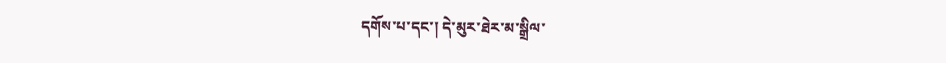དགོས་པ་དང་། དེ་མུར་ཐེར་མ་སྒྲིལ་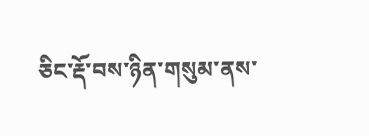ཅིང་རྡོ་བས་ཉིན་གསུམ་ནས་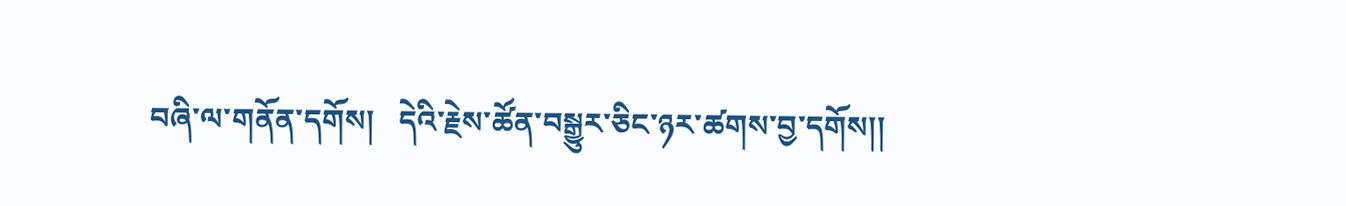བཞི་ལ་གནོན་དགོས།   དེའི་རྗེས་ཚོན་བསྒྱུར་ཅིང་ཉར་ཚགས་བྱ་དགོས།།